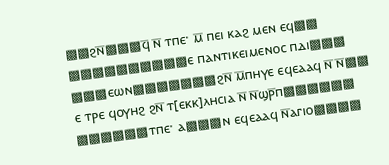▩▩ϩⲛ̅▩▩▩ϥ̅ ⲛ̅ ⲧⲡⲉ· ⲙ̅ ⲡⲉⲓ ⲕⲁϩ ⲙⲉⲛ ⲉϥ▩▩
▩▩▩▩▩▩▩▩▩▩ⲉ ⲡⲁⲛⲧⲓⲕⲉⲓⲙⲉⲛⲟⲥ ⲡⲇⲓ▩▩▩
▩▩▩ⲉⲱⲛ▩▩▩▩▩▩▩ϩⲛ̅ ⲙ̅ⲡⲏⲩⲉ ⲉϥⲉⲁⲁϥ ⲛ̅ ⲛ̅▩▩
ⲉ ⲧⲣⲉ ϥⲟⲩⲏϩ ϩⲛ̅ ⲧ[ⲉⲕⲕ]ⲗⲏⲥⲓⲁ ⲛ̅ ⲛ̅ϣⲣ̅ⲡ▩▩▩▩▩▩
▩▩▩▩▩▩ⲧⲡⲉ· ⲁ▩▩▩ⲛ ⲉϥⲉⲁⲁϥ ⲛ̅ⲁⲅⲓⲟ▩▩▩▩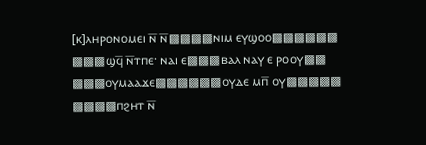[ⲕ]ⲗⲏⲣⲟⲛⲟⲙⲉⲓ ⲛ̅ ⲛ̅▩▩▩▩ⲛⲓⲙ ⲉⲩϣⲟⲟ▩▩▩▩▩▩
▩▩▩ϣϥ̅ ⲛ̅ⲧⲡⲉ· ⲛⲁⲓ ⲉ▩▩▩ⲃⲁⲗ ⲛⲁⲩ ⲉ ⲣⲟⲟⲩ▩▩
▩▩▩ⲟⲩⲙⲁⲁϫⲉ▩▩▩▩▩▩ⲟⲩⲇⲉ ⲙⲡ̅ ⲟⲩ▩▩▩▩▩
▩▩▩▩ⲡϩⲏⲧ ⲛ̅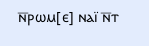ⲛ̅ⲣⲱⲙ[ⲉ] ⲛⲁⲓ̈ ⲛ̅ⲧ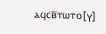ⲁϥⲥⲃ̅ⲧⲱⲧⲟ[ⲩ]